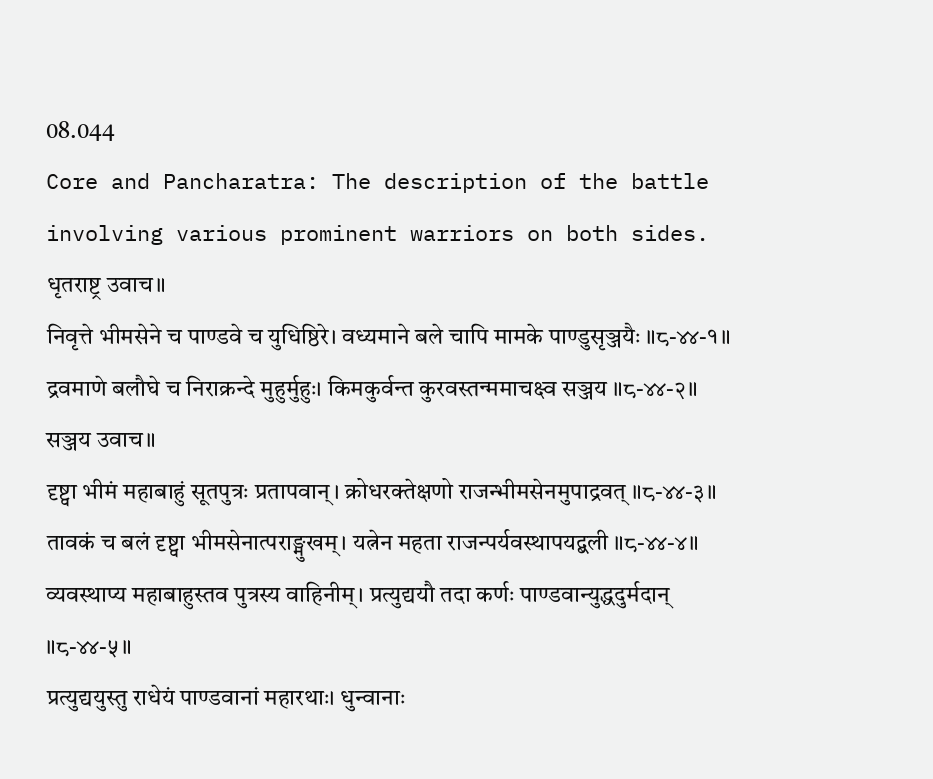08.044
Core and Pancharatra: The description of the battle involving various prominent warriors on both sides.
धृतराष्ट्र उवाच॥
निवृत्ते भीमसेने च पाण्डवे च युधिष्ठिरे। वध्यमाने बले चापि मामके पाण्डुसृञ्जयैः ॥८-४४-१॥
द्रवमाणे बलौघे च निराक्रन्दे मुहुर्मुहुः। किमकुर्वन्त कुरवस्तन्ममाचक्ष्व सञ्जय ॥८-४४-२॥
सञ्जय उवाच॥
दृष्ट्वा भीमं महाबाहुं सूतपुत्रः प्रतापवान्। क्रोधरक्तेक्षणो राजन्भीमसेनमुपाद्रवत् ॥८-४४-३॥
तावकं च बलं दृष्ट्वा भीमसेनात्पराङ्मुखम्। यत्नेन महता राजन्पर्यवस्थापयद्बली ॥८-४४-४॥
व्यवस्थाप्य महाबाहुस्तव पुत्रस्य वाहिनीम्। प्रत्युद्ययौ तदा कर्णः पाण्डवान्युद्धदुर्मदान् ॥८-४४-५॥
प्रत्युद्ययुस्तु राधेयं पाण्डवानां महारथाः। धुन्वानाः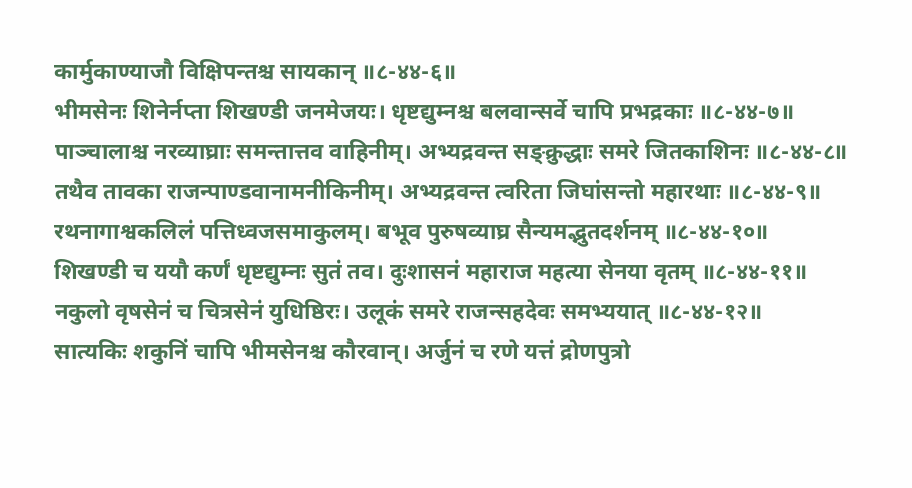कार्मुकाण्याजौ विक्षिपन्तश्च सायकान् ॥८-४४-६॥
भीमसेनः शिनेर्नप्ता शिखण्डी जनमेजयः। धृष्टद्युम्नश्च बलवान्सर्वे चापि प्रभद्रकाः ॥८-४४-७॥
पाञ्चालाश्च नरव्याघ्राः समन्तात्तव वाहिनीम्। अभ्यद्रवन्त सङ्क्रुद्धाः समरे जितकाशिनः ॥८-४४-८॥
तथैव तावका राजन्पाण्डवानामनीकिनीम्। अभ्यद्रवन्त त्वरिता जिघांसन्तो महारथाः ॥८-४४-९॥
रथनागाश्वकलिलं पत्तिध्वजसमाकुलम्। बभूव पुरुषव्याघ्र सैन्यमद्भुतदर्शनम् ॥८-४४-१०॥
शिखण्डी च ययौ कर्णं धृष्टद्युम्नः सुतं तव। दुःशासनं महाराज महत्या सेनया वृतम् ॥८-४४-११॥
नकुलो वृषसेनं च चित्रसेनं युधिष्ठिरः। उलूकं समरे राजन्सहदेवः समभ्ययात् ॥८-४४-१२॥
सात्यकिः शकुनिं चापि भीमसेनश्च कौरवान्। अर्जुनं च रणे यत्तं द्रोणपुत्रो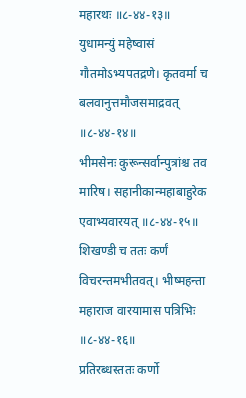महारथः ॥८-४४-१३॥
युधामन्युं महेष्वासं गौतमोऽभ्यपतद्रणे। कृतवर्मा च बलवानुत्तमौजसमाद्रवत् ॥८-४४-१४॥
भीमसेनः कुरून्सर्वान्पुत्रांश्च तव मारिष। सहानीकान्महाबाहुरेक एवाभ्यवारयत् ॥८-४४-१५॥
शिखण्डी च ततः कर्णं विचरन्तमभीतवत्। भीष्महन्ता महाराज वारयामास पत्रिभिः ॥८-४४-१६॥
प्रतिरब्धस्ततः कर्णो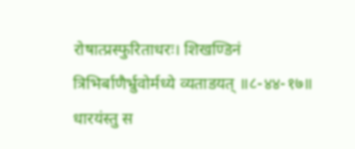रोषात्प्रस्फुरिताधरः। शिखण्डिनं त्रिभिर्बाणैर्भ्रुवोर्मध्ये व्यताडयत् ॥८-४४-१७॥
धारयंस्तु स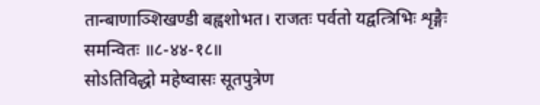तान्बाणाञ्शिखण्डी बह्वशोभत। राजतः पर्वतो यद्वत्त्रिभिः शृङ्गैः समन्वितः ॥८-४४-१८॥
सोऽतिविद्धो महेष्वासः सूतपुत्रेण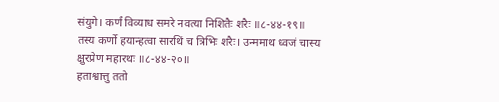संयुगे। कर्णं विव्याध समरे नवत्या निशितैः शरैः ॥८-४४-१९॥
तस्य कर्णो हयान्हत्वा सारथिं च त्रिभिः शरैः। उन्ममाथ ध्वजं चास्य क्षुरप्रेण महारथः ॥८-४४-२०॥
हताश्वात्तु ततो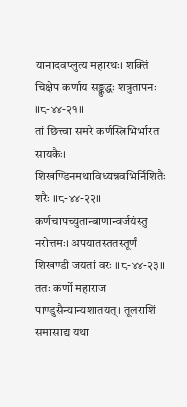यानादवप्लुत्य महारथः। शक्तिं चिक्षेप कर्णाय सङ्क्रुद्धः शत्रुतापनः ॥८-४४-२१॥
तां छित्त्वा समरे कर्णस्त्रिभिर्भारत सायकैः। शिखण्डिनमथाविध्यन्नवभिर्निशितैः शरैः ॥८-४४-२२॥
कर्णचापच्युतान्बाणान्वर्जयंस्तु नरोत्तमः। अपयातस्ततस्तूर्णं शिखण्डी जयतां वरः ॥८-४४-२३॥
ततः कर्णो महाराज पाण्डुसैन्यान्यशातयत्। तूलराशिं समासाद्य यथा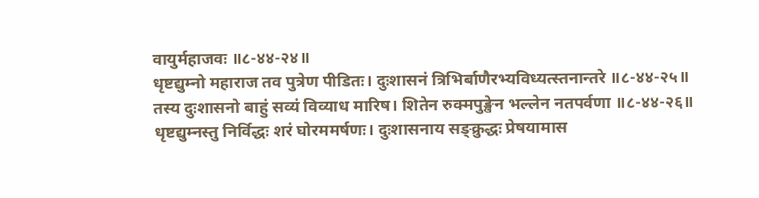वायुर्महाजवः ॥८-४४-२४॥
धृष्टद्युम्नो महाराज तव पुत्रेण पीडितः। दुःशासनं त्रिभिर्बाणैरभ्यविध्यत्स्तनान्तरे ॥८-४४-२५॥
तस्य दुःशासनो बाहुं सव्यं विव्याध मारिष। शितेन रुक्मपुङ्खेन भल्लेन नतपर्वणा ॥८-४४-२६॥
धृष्टद्युम्नस्तु निर्विद्धः शरं घोरममर्षणः। दुःशासनाय सङ्क्रुद्धः प्रेषयामास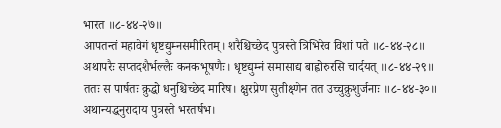भारत ॥८-४४-२७॥
आपतन्तं महावेगं धृष्टद्युम्नसमीरितम्। शरैश्चिच्छेद पुत्रस्ते त्रिभिरेव विशां पते ॥८-४४-२८॥
अथापरैः सप्तदशैर्भल्लैः कनकभूषणैः। धृष्टद्युम्नं समासाद्य बाह्वोरुरसि चार्दयत् ॥८-४४-२९॥
ततः स पार्षतः क्रुद्धो धनुश्चिच्छेद मारिष। क्षुरप्रेण सुतीक्ष्णेन तत उच्चुक्रुशुर्जनाः ॥८-४४-३०॥
अथान्यद्धनुरादाय पुत्रस्ते भरतर्षभ।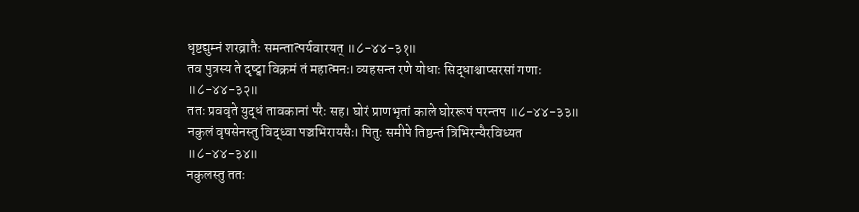धृष्टद्युम्नं शरव्रातैः समन्तात्पर्यवारयत् ॥८-४४-३१॥
तव पुत्रस्य ते दृष्ट्वा विक्रमं तं महात्मनः। व्यहसन्त रणे योधाः सिद्धाश्चाप्सरसां गणाः ॥८-४४-३२॥
ततः प्रववृते युद्धं तावकानां परैः सह। घोरं प्राणभृतां काले घोररूपं परन्तप ॥८-४४-३३॥
नकुलं वृषसेनस्तु विद्ध्वा पञ्चभिरायसैः। पितुः समीपे तिष्ठन्तं त्रिभिरन्यैरविध्यत ॥८-४४-३४॥
नकुलस्तु ततः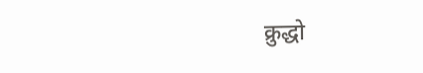क्रुद्धो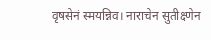वृषसेनं स्मयन्निव। नाराचेन सुतीक्ष्णेन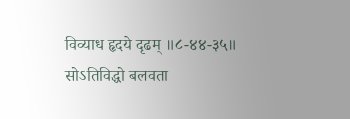विव्याध हृदये दृढम् ॥८-४४-३५॥
सोऽतिविद्धो बलवता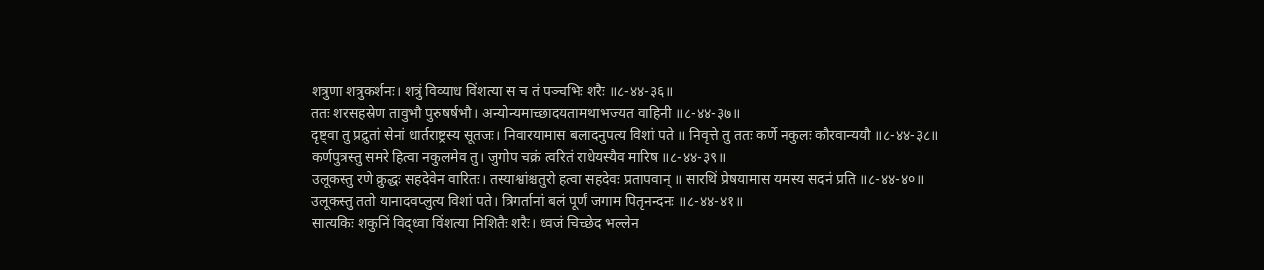शत्रुणा शत्रुकर्शनः। शत्रुं विव्याध विंशत्या स च तं पञ्चभिः शरैः ॥८-४४-३६॥
ततः शरसहस्रेण तावुभौ पुरुषर्षभौ। अन्योन्यमाच्छादयतामथाभज्यत वाहिनी ॥८-४४-३७॥
दृष्ट्वा तु प्रद्रुतां सेनां धार्तराष्ट्रस्य सूतजः। निवारयामास बलादनुपत्य विशां पते ॥ निवृत्ते तु ततः कर्णे नकुलः कौरवान्ययौ ॥८-४४-३८॥
कर्णपुत्रस्तु समरे हित्वा नकुलमेव तु। जुगोप चक्रं त्वरितं राधेयस्यैव मारिष ॥८-४४-३९॥
उलूकस्तु रणे क्रुद्धः सहदेवेन वारितः। तस्याश्वांश्चतुरो हत्वा सहदेवः प्रतापवान् ॥ सारथिं प्रेषयामास यमस्य सदनं प्रति ॥८-४४-४०॥
उलूकस्तु ततो यानादवप्लुत्य विशां पते। त्रिगर्तानां बलं पूर्णं जगाम पितृनन्दनः ॥८-४४-४१॥
सात्यकिः शकुनिं विद्ध्वा विंशत्या निशितैः शरैः। ध्वजं चिच्छेद भल्लेन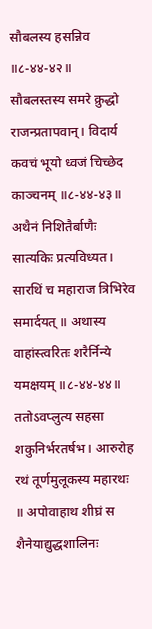सौबलस्य हसन्निव ॥८-४४-४२॥
सौबलस्तस्य समरे क्रुद्धो राजन्प्रतापवान्। विदार्य कवचं भूयो ध्वजं चिच्छेद काञ्चनम् ॥८-४४-४३॥
अथैनं निशितैर्बाणैः सात्यकिः प्रत्यविध्यत। सारथिं च महाराज त्रिभिरेव समार्दयत् ॥ अथास्य वाहांस्त्वरितः शरैर्निन्ये यमक्षयम् ॥८-४४-४४॥
ततोऽवप्लुत्य सहसा शकुनिर्भरतर्षभ। आरुरोह रथं तूर्णमुलूकस्य महारथः ॥ अपोवाहाथ शीघ्रं स शैनेयाद्युद्धशालिनः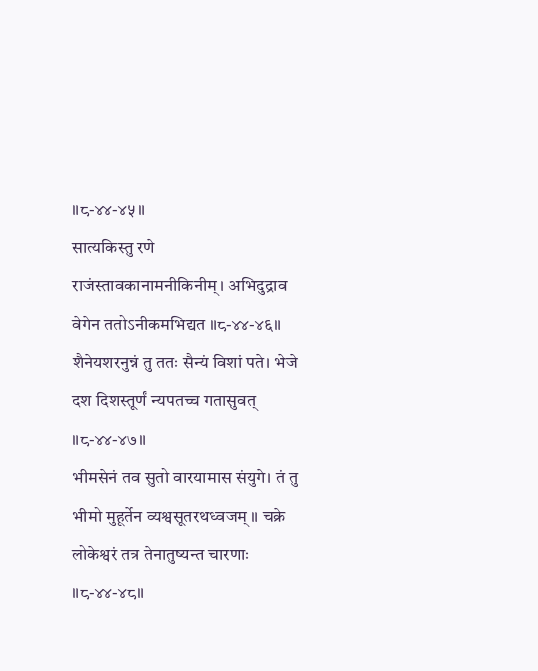॥८-४४-४५॥
सात्यकिस्तु रणे राजंस्तावकानामनीकिनीम्। अभिदुद्राव वेगेन ततोऽनीकमभिद्यत ॥८-४४-४६॥
शैनेयशरनुन्नं तु ततः सैन्यं विशां पते। भेजे दश दिशस्तूर्णं न्यपतच्च गतासुवत् ॥८-४४-४७॥
भीमसेनं तव सुतो वारयामास संयुगे। तं तु भीमो मुहूर्तेन व्यश्वसूतरथध्वजम् ॥ चक्रे लोकेश्वरं तत्र तेनातुष्यन्त चारणाः ॥८-४४-४८॥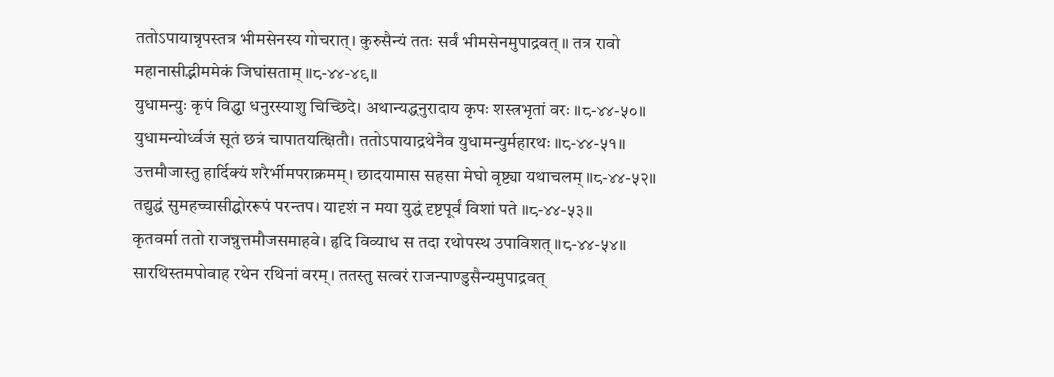ततोऽपायान्नृपस्तत्र भीमसेनस्य गोचरात्। कुरुसैन्यं ततः सर्वं भीमसेनमुपाद्रवत् ॥ तत्र रावो महानासीद्भीममेकं जिघांसताम् ॥८-४४-४९॥
युधामन्युः कृपं विद्ध्वा धनुरस्याशु चिच्छिदे। अथान्यद्धनुरादाय कृपः शस्त्रभृतां वरः ॥८-४४-५०॥
युधामन्योर्ध्वजं सूतं छत्रं चापातयत्क्षितौ। ततोऽपायाद्रथेनैव युधामन्युर्महारथः ॥८-४४-५१॥
उत्तमौजास्तु हार्दिक्यं शरैर्भीमपराक्रमम्। छादयामास सहसा मेघो वृष्ट्या यथाचलम् ॥८-४४-५२॥
तद्युद्धं सुमहच्चासीद्घोररूपं परन्तप। यादृशं न मया युद्धं दृष्टपूर्वं विशां पते ॥८-४४-५३॥
कृतवर्मा ततो राजन्नुत्तमौजसमाहवे। हृदि विव्याध स तदा रथोपस्थ उपाविशत् ॥८-४४-५४॥
सारथिस्तमपोवाह रथेन रथिनां वरम्। ततस्तु सत्वरं राजन्पाण्डुसैन्यमुपाद्रवत्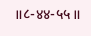॥८-४४-५५॥